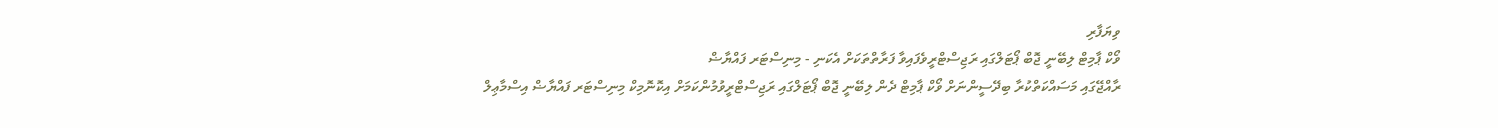ވިޔަފާރި
ވޯކް ޕާމިޓް ލިބޭނީ ޖޮބް ޕޯޓަލްގައި ރަޖިސްޓްރީވެފައިވާ ފަރާތްތަކަށް އެކަނި - މިނިސްޓަރ ފައްޔާޟް
ރާއްޖޭގައި މަސައްކަތްކުރާ ބިދޭސީންނަށް ވޯކް ޕާމިޓް ދެން ލިބޭނީ ޖޮބް ޕޯޓަލްގައި ރަޖިސްޓްރީވުމުންކަމަށް އިކޮނޮމިކް މިނިސްޓަރ ފައްޔާޟް އިސްމާޢިލް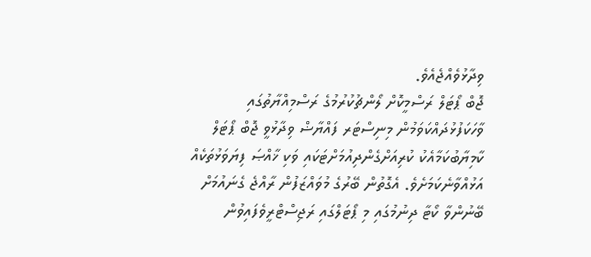ވިދާޅުވެއްޖެއެވެ.
ޖޮބް ޕޯޓަލް ރަސްމީކޮށް ލޯންޗުކުރުމުގެ ރަސްމިއްޔާތުގައި ވާހަކަފުޅުދައްކަވަމުން މިނިސްޓަރ ފައްޔާޟް ވިދާޅުވީ ޖޮބް ޕޯޓަލް ކާމިޔާބުކަމާއެކު ކުރިއަށްގެންދިއުމަށްޓަކައި ވަކި ޚާއްޞަ ފިޔަވަޅުތަކެއް އަޅުއްވާނެކަމަށެވެ. އެގޮތުން ބޭރުގެ މުވައްޒަފުން ރާއްޖެ ގެނައުމަށް ބޭނުންވާ ކޯޓާ ދިނުމުގައި މި ޕޯޓަލްގައި ރަޖިސްޓްރީވެފައިވުން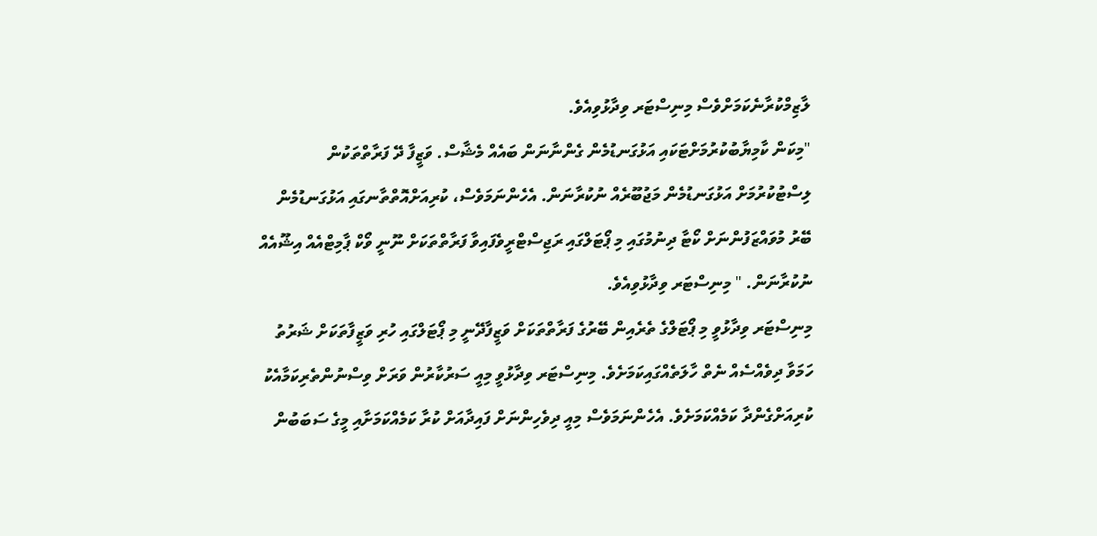ލާޒިމްކުރާނެކަމަށްވެސް މިނިސްޓަރ ވިދާޅުވިއެވެ.
"މިކަން ކާމިޔާބުކުރުމަށްޓަކައި އަޅުގަނޑުމެން ގެންނާނަން ބައެއް މެޝާސް. ވަޒީފާ ދޭ ފަރާތްތަކުން ލިސްޓުކުރުމަށް އަޅުގަނޑުމެން މަޖުބޫރެއް ނުކުރާނަން. އެހެންނަމަވެސް، ކުރިއަށްއޮތްތާނގައި އަޅުގަނޑުމެން ބޭރު މުވައްޒަފުންނަށް ކޯޓާ ދިނުމުގައި މި ޕޯޓަލްގައި ރަޖިސްޓްރީވެފައިވާ ފަރާތްތަކަށް ނޫނީ ވޯކް ޕާމިޓްއެއް އިޝޫއެއް ނުކުރާނަން. " މިނިސްޓަރ ވިދާޅުވިއެވެ.
މިނިސްޓަރ ވިދާޅުވީ މި ޕޯޓަލްގެ ތެރެއިން ބޭރުގެ ފަރާތްތަކަށް ވަޒީފާދޭނީ މި ޕޯޓަލްގައި ހުރި ވަޒީފާތަކަށް ޝަރުތު ހަމަވާ ދިވެއްސެއް ނެތް ހާލަތެއްގައިކަމަށެވެ. މިނިސްޓަރ ވިދާޅުވީ މިއީ ސަރުކާރުން ވަރަށް ވިސްނުންތެރިކަމާއެކު ކުރިއަށްގެންދާ ކަމެއްކަމަށެވެ. އެހެންނަމަވެސް މިއީ ދިވެހިންނަށް ފައިދާއަށް ކުރާ ކަމެއްކަމަށާއި މީގެ ސަބަބުން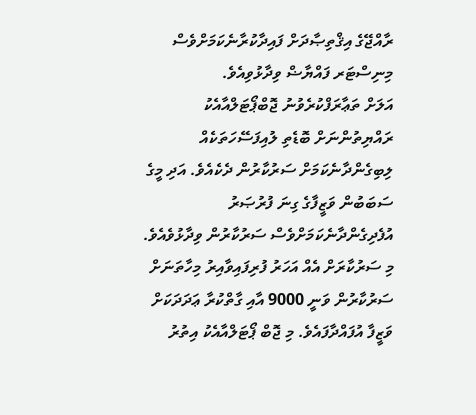ރާއްޖޭގެ އިޤްތިޞާދަށް ފައިދާކުރާނެކަމަށްވެސް މިނިސްޓަރ ފައްޔާޟް ވިދާޅުވިއެވެ.
އަލަށް ތަޢާރަފްކުރެވުނު ޖޮބްޕޯޓަލްއާއެކު ރައްޔިތުންނަށް ބޮޑެތި ލުއިފަސޭހަތަކެއް ލިބިގެންދާނެކަމަށް ސަރުކާރުން ދެކެއެވެ. އަދި މީގެ ސަބަބުން ވަޒީފާގެ ގިނަ ފުރުޞަރު އުފެދިގެންދާނެކަމަށްވެސް ސަރުކާރުން ވިދާޅުވެއެވެ.
މި ސަރުކާރަށް އެއް އަހަރު ފުރިފައިވާއިރު މިހާތަނަށް ސަރުކާރުން ވަނީ 9000 އާއި ގާތްކުރާ ޢަދަދަކަށް ވަޒީފާ އުފައްދާފައެވެ. މި ޖޮބް ޕޯޓަލްއާއެކު އިތުރު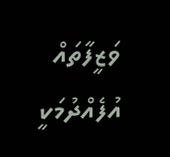ވަޒީފާތައް އުފެއްދުމަކީ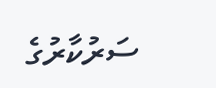ސަރުކާރުގެ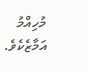މުހިއްމު އަމާޒެކެވެ.